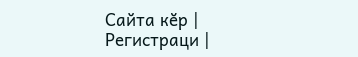Сайта кӗр | Регистраци |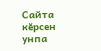Сайта кӗрсен унпа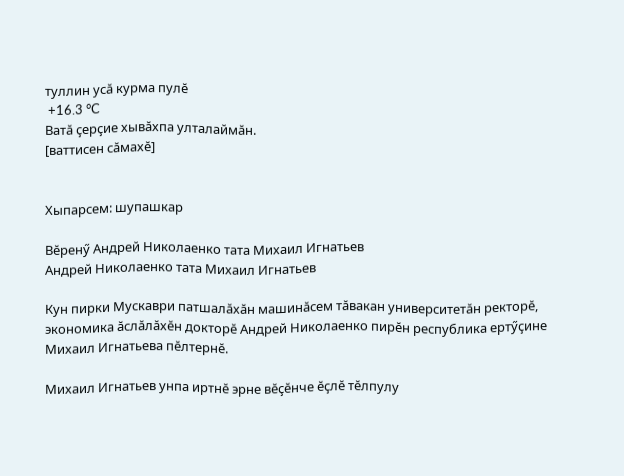туллин усӑ курма пулӗ
 +16.3 °C
Ватӑ ҫерҫие хывӑхпа улталаймӑн.
[ваттисен сӑмахӗ]


Хыпарсем: шупашкар

Вӗренӳ Андрей Николаенко тата Михаил Игнатьев
Андрей Николаенко тата Михаил Игнатьев

Кун пирки Мускаври патшалӑхӑн машинӑсем тӑвакан университетӑн ректорӗ, экономика ӑслӑлӑхӗн докторӗ Андрей Николаенко пирӗн республика ертӳҫине Михаил Игнатьева пӗлтернӗ.

Михаил Игнатьев унпа иртнӗ эрне вӗҫӗнче ӗҫлӗ тӗлпулу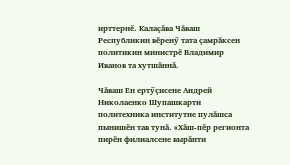ирттернӗ. Калаҫӑва Чӑваш Республикин вӗренӳ тата ҫамрӑксен политикин министрӗ Владимир Иванов та хутшӑннӑ.

Чӑваш Ен ертӳҫисене Андрей Николаенко Шупашкарти политехника институтне пулӑшса пынишӗн тав тунӑ. «Хӑш-пӗр регионта пирӗн филиалсене вырӑнти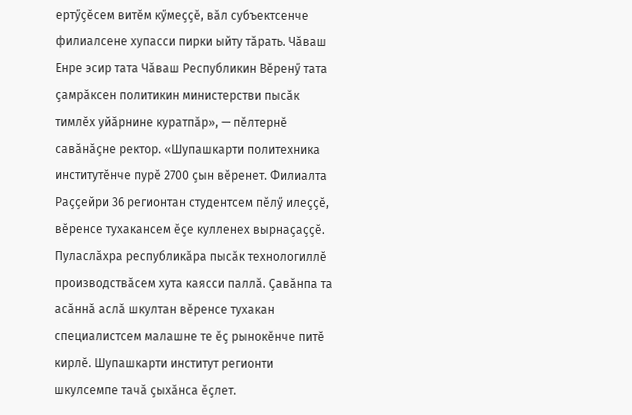ертӳҫӗсем витӗм кӳмеҫҫӗ, вӑл субъектсенче филиалсене хупасси пирки ыйту тӑрать. Чӑваш Енре эсир тата Чӑваш Республикин Вӗренӳ тата ҫамрӑксен политикин министерстви пысӑк тимлӗх уйӑрнине куратпӑр», — пӗлтернӗ савӑнӑҫне ректор. «Шупашкарти политехника институтӗнче пурӗ 2700 ҫын вӗренет. Филиалта Раҫҫейри 36 регионтан студентсем пӗлӳ илеҫҫӗ, вӗренсе тухакансем ӗҫе кулленех вырнаҫаҫҫӗ. Пуласлӑхра республикӑра пысӑк технологиллӗ производствӑсем хута каясси паллӑ. Ҫавӑнпа та асӑннӑ аслӑ шкултан вӗренсе тухакан специалистсем малашне те ӗҫ рынокӗнче питӗ кирлӗ. Шупашкарти институт регионти шкулсемпе тачӑ ҫыхӑнса ӗҫлет.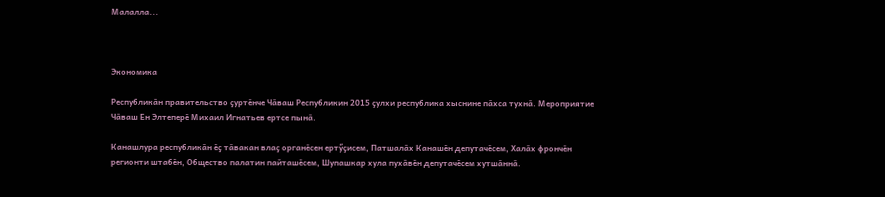Малалла...



Экономика

Республикӑн правительство ҫуртӗнче Чӑваш Республикин 2015 ҫулхи республика хыснине пӑхса тухнӑ. Мероприятие Чӑваш Ен Элтеперӗ Михаил Игнатьев ертсе пынӑ.

Канашлура республикӑн ӗҫ тӑвакан влаҫ органӗсен ертӳҫисем, Патшалӑх Канашӗн депутачӗсем, Халӑх фрончӗн регионти штабӗн, Общество палатин пайташӗсем, Шупашкар хула пухӑвӗн депутачӗсем хутшӑннӑ.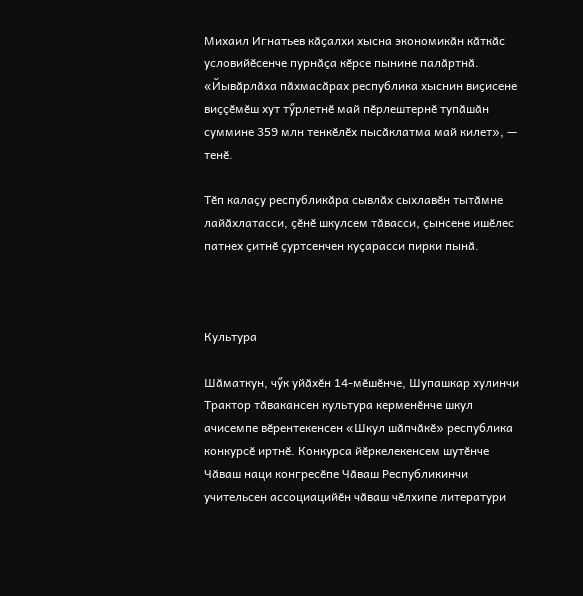Михаил Игнатьев кӑҫалхи хысна экономикӑн кӑткӑс условийӗсенче пурнӑҫа кӗрсе пынине палӑртнӑ. «Йывӑрлӑха пӑхмасӑрах республика хыснин виҫисене виҫҫӗмӗш хут тӳрлетнӗ май пӗрлештернӗ тупӑшӑн суммине 359 млн тенкӗлӗх пысӑклатма май килет», — тенӗ.

Тӗп калаҫу республикӑра сывлӑх сыхлавӗн тытӑмне лайӑхлатасси, ҫӗнӗ шкулсем тӑвасси, ҫынсене ишӗлес патнех ҫитнӗ ҫуртсенчен куҫарасси пирки пынӑ.



Культура

Шӑматкун, чӳк уйӑхӗн 14-мӗшӗнче, Шупашкар хулинчи Трактор тӑвакансен культура керменӗнче шкул ачисемпе вӗрентекенсен «Шкул шӑпчӑкӗ» республика конкурсӗ иртнӗ. Конкурса йӗркелекенсем шутӗнче Чӑваш наци конгресӗпе Чӑваш Республикинчи учительсен ассоциацийӗн чӑваш чӗлхипе литератури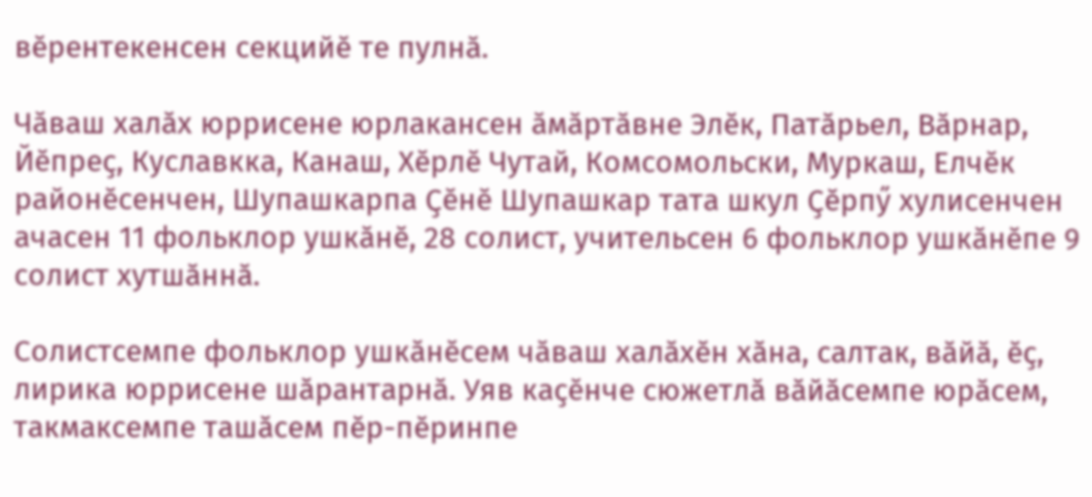вӗрентекенсен секцийӗ те пулнӑ.

Чӑваш халӑх юррисене юрлакансен ӑмӑртӑвне Элӗк, Патӑрьел, Вӑрнар, Йӗпреҫ, Куславкка, Канаш, Хӗрлӗ Чутай, Комсомольски, Муркаш, Елчӗк районӗсенчен, Шупашкарпа Ҫӗнӗ Шупашкар тата шкул Ҫӗpпӳ хулисенчен ачасен 11 фольклор ушкӑнӗ, 28 солист, учительсен 6 фольклор ушкӑнӗпе 9 солист хутшӑннӑ.

Солистсемпе фольклор ушкӑнӗсем чӑваш халӑхӗн хӑна, салтак, вӑйӑ, ӗҫ, лирика юррисене шӑрантарнӑ. Уяв каҫӗнче сюжетлӑ вӑйӑсемпе юрӑсем, такмаксемпе ташӑсем пӗp-пӗринпе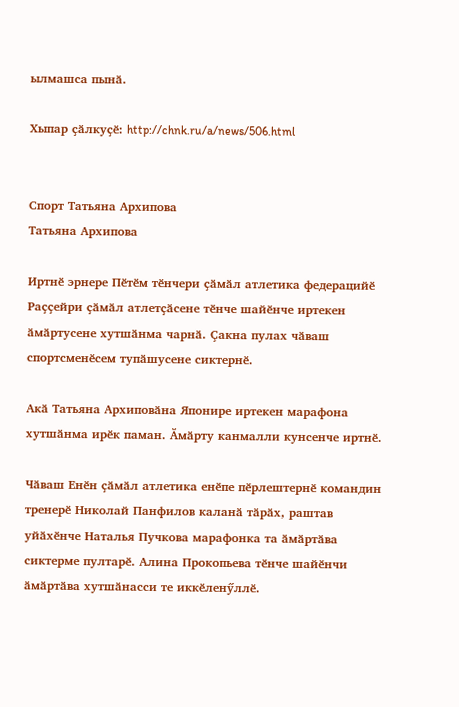ылмашса пынӑ.

Хыпар ҫӑлкуҫӗ: http://chnk.ru/a/news/506.html


Спорт Татьяна Архипова
Татьяна Архипова

Иртнӗ эрнере Пӗтӗм тӗнчери ҫӑмӑл атлетика федерацийӗ Раҫҫейри ҫӑмӑл атлетҫӑсене тӗнче шайӗнче иртекен ӑмӑртусене хутшӑнма чарнӑ. Ҫакна пулах чӑваш спортсменӗсем тупӑшусене сиктернӗ.

Акӑ Татьяна Архиповӑна Японире иртекен марафона хутшӑнма ирӗк паман. Ӑмӑрту канмалли кунсенче иртнӗ.

Чӑваш Енӗн ҫӑмӑл атлетика енӗпе пӗрлештернӗ командин тренерӗ Николай Панфилов каланӑ тӑрӑх, раштав уйӑхӗнче Наталья Пучкова марафонка та ӑмӑртӑва сиктерме пултарӗ. Алина Прокопьева тӗнче шайӗнчи ӑмӑртӑва хутшӑнасси те иккӗленӳллӗ.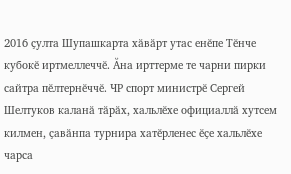2016 ҫулта Шупашкарта хӑвӑрт утас енӗпе Тӗнче кубокӗ иртмеллеччӗ. Ӑна ирттерме те чарни пирки сайтра пӗлтернӗччӗ. ЧР спорт министрӗ Сергей Шелтуков каланӑ тӑрӑх, хальлӗхе официаллӑ хутсем килмен, ҫавӑнпа турнира хатӗрленес ӗҫе хальлӗхе чарса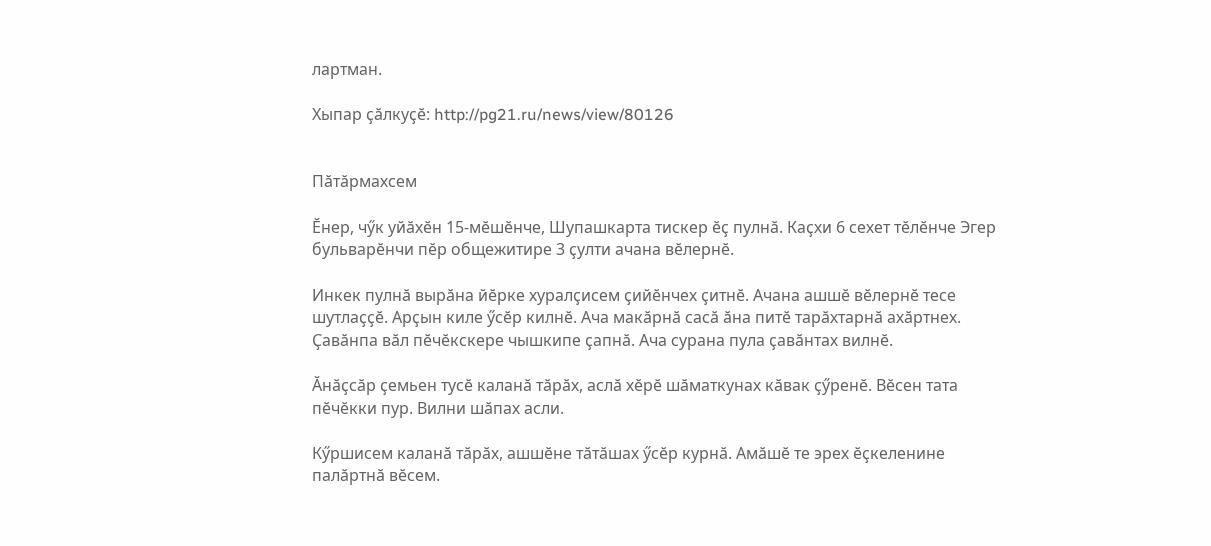лартман.

Хыпар ҫӑлкуҫӗ: http://pg21.ru/news/view/80126


Пӑтӑрмахсем

Ӗнер, чӳк уйӑхӗн 15-мӗшӗнче, Шупашкарта тискер ӗҫ пулнӑ. Каҫхи 6 сехет тӗлӗнче Эгер бульварӗнчи пӗр общежитире 3 ҫулти ачана вӗлернӗ.

Инкек пулнӑ вырӑна йӗрке хуралҫисем ҫийӗнчех ҫитнӗ. Ачана ашшӗ вӗлернӗ тесе шутлаҫҫӗ. Арҫын киле ӳсӗр килнӗ. Ача макӑрнӑ сасӑ ӑна питӗ тарӑхтарнӑ ахӑртнех. Ҫавӑнпа вӑл пӗчӗкскере чышкипе ҫапнӑ. Ача сурана пула ҫавӑнтах вилнӗ.

Ӑнӑҫсӑр ҫемьен тусӗ каланӑ тӑрӑх, аслӑ хӗрӗ шӑматкунах кӑвак ҫӳренӗ. Вӗсен тата пӗчӗкки пур. Вилни шӑпах асли.

Кӳршисем каланӑ тӑрӑх, ашшӗне тӑтӑшах ӳсӗр курнӑ. Амӑшӗ те эрех ӗҫкеленине палӑртнӑ вӗсем.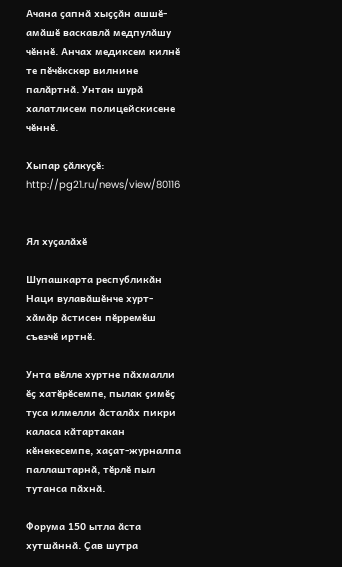Ачана ҫапнӑ хыҫҫӑн ашшӗ-амӑшӗ васкавлӑ медпулӑшу чӗннӗ. Анчах медиксем килнӗ те пӗчӗкскер вилнине палӑртнӑ. Унтан шурӑ халатлисем полицейскисене чӗннӗ.

Хыпар ҫӑлкуҫӗ: http://pg21.ru/news/view/80116


Ял хуҫалӑхӗ

Шупашкарта республикӑн Наци вулавӑшӗнче хурт-хӑмӑр ӑстисен пӗрремӗш съезчӗ иртнӗ.

Унта вӗлле хуртне пӑхмалли ӗҫ хатӗрӗсемпе, пылак ҫимӗҫ туса илмелли ӑсталӑх пикри каласа кӑтартакан кӗнекесемпе, хаҫат-журналпа паллаштарнӑ, тӗрлӗ пыл тутанса пӑхнӑ.

Форума 150 ытла ӑста хутшӑннӑ. Ҫав шутра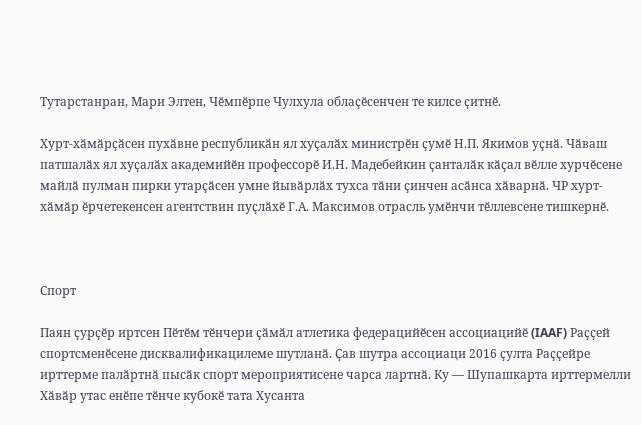Тутарстанран, Мари Элтен, Чӗмпӗрпе Чулхула облаҫӗсенчен те килсе ҫитнӗ.

Хурт-хӑмӑрҫӑсен пухӑвне республикӑн ял хуҫалӑх министрӗн ҫумӗ Н.П. Якимов уҫнӑ. Чӑваш патшалӑх ял хуҫалӑх академийӗн профессорӗ И.Н. Мадебейкин ҫанталӑк кӑҫал вӗлле хурчӗсене майлӑ пулман пирки утарҫӑсен умне йывӑрлӑх тухса тӑни ҫинчен асӑнса хӑварнӑ. ЧР хурт-хӑмӑр ӗрчетекенсен агентствин пуҫлӑхӗ Г.А. Максимов отрасль умӗнчи тӗллевсене тишкернӗ.



Спорт

Паян ҫурҫӗр иртсен Пӗтӗм тӗнчери ҫӑмӑл атлетика федерацийӗсен ассоциацийӗ (IAAF) Раҫҫей спортсменӗсене дисквалификацилеме шутланӑ. Ҫав шутра ассоциаци 2016 ҫулта Раҫҫейре ирттерме палӑртнӑ пысӑк спорт мероприятисене чарса лартнӑ. Ку — Шупашкарта ирттермелли Хӑвӑр утас енӗпе тӗнче кубокӗ тата Хусанта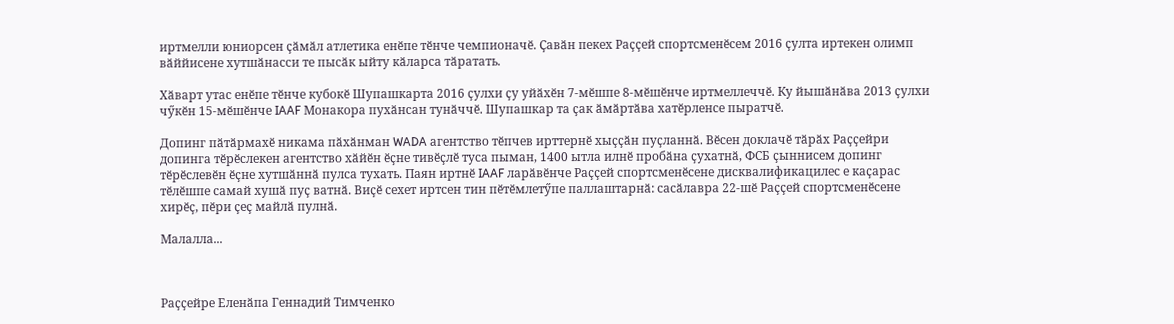иртмелли юниорсен ҫӑмӑл атлетика енӗпе тӗнче чемпионачӗ. Ҫавӑн пекех Раҫҫей спортсменӗсем 2016 ҫулта иртекен олимп вӑййисене хутшӑнасси те пысӑк ыйту кӑларса тӑратать.

Хӑварт утас енӗпе тӗнче кубокӗ Шупашкарта 2016 ҫулхи ҫу уйӑхӗн 7-мӗшпе 8-мӗшӗнче иртмеллеччӗ. Ку йышӑнӑва 2013 ҫулхи чӳкӗн 15-мӗшӗнче IAAF Монакора пухӑнсан тунӑччӗ. Шупашкар та ҫак ӑмӑртӑва хатӗрленсе пыратчӗ.

Допинг пӑтӑрмахӗ никама пӑхӑнман WADA агентство тӗпчев ирттернӗ хыҫҫӑн пуҫланнӑ. Вӗсен доклачӗ тӑрӑх Раҫҫейри допинга тӗрӗслекен агентство хӑйӗн ӗҫне тивӗҫлӗ туса пыман, 1400 ытла илнӗ пробӑна ҫухатнӑ, ФСБ ҫыннисем допинг тӗрӗслевӗн ӗҫне хутшӑннӑ пулса тухать. Паян иртнӗ IAAF ларӑвӗнче Раҫҫей спортсменӗсене дисквалификацилес е каҫарас тӗлӗшпе самай хушӑ пуҫ ватнӑ. Виҫӗ сехет иртсен тин пӗтӗмлетӳпе паллаштарнӑ: сасӑлавра 22-шӗ Раҫҫей спортсменӗсене хирӗҫ, пӗри ҫеҫ майлӑ пулнӑ.

Малалла...



Раҫҫейре Еленӑпа Геннадий Тимченко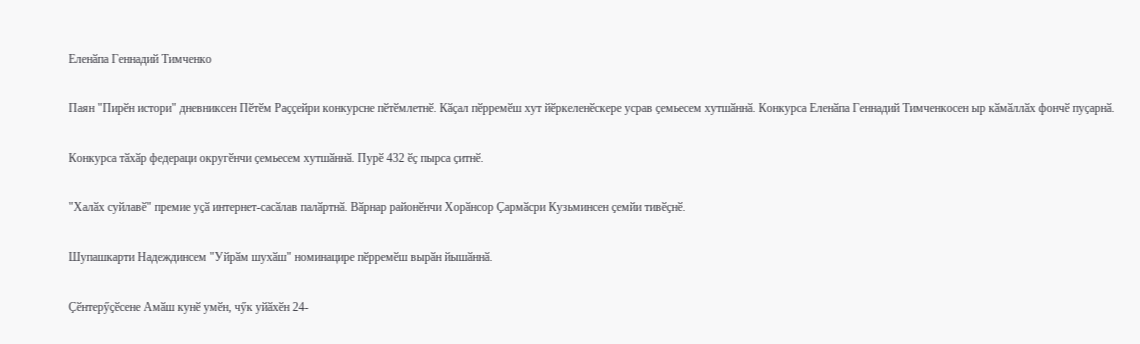Еленӑпа Геннадий Тимченко

Паян "Пирӗн истори" дневниксен Пӗтӗм Раҫҫейри конкурсне пӗтӗмлетнӗ. Кӑҫал пӗрремӗш хут йӗркеленӗскере усрав ҫемьесем хутшӑннӑ. Конкурса Еленӑпа Геннадий Тимченкосен ыр кӑмӑллӑх фончӗ пуҫарнӑ.

Конкурса тӑхӑр федераци округӗнчи ҫемьесем хутшӑннӑ. Пурӗ 432 ӗҫ пырса ҫитнӗ.

"Халӑх суйлавӗ" премие уҫӑ интернет-сасӑлав палӑртнӑ. Вӑрнар районӗнчи Хорӑнсор Ҫармӑсри Кузьминсен ҫемйи тивӗҫнӗ.

Шупашкарти Надеждинсем "Уйрӑм шухӑш" номинацире пӗрремӗш вырӑн йышӑннӑ.

Ҫӗнтерӳҫӗсене Амӑш кунӗ умӗн, чӳк уйӑхӗн 24-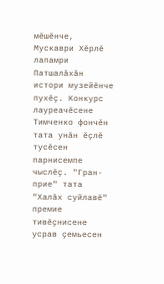мӗшӗнче, Мускаври Хӗрлӗ лапамри Патшалӑхӑн истори музейӗнче пухӗҫ. Конкурс лауреачӗсене Тимченко фончӗн тата унӑн ӗҫлӗ тусӗсен парнисемпе чыслӗҫ. "Гран-прие" тата "Халӑх суйлавӗ" премие тивӗҫнисене усрав ҫемьесен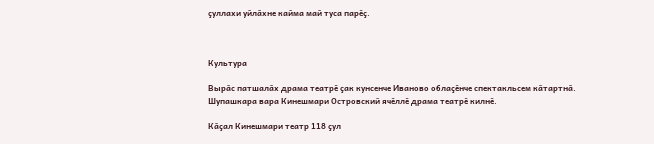ҫуллахи уйлӑхне кайма май туса парӗҫ.



Культура

Вырӑс патшалӑх драма театрӗ ҫак кунсенче Иваново облаҫӗнче спектакльсем кӑтартнӑ. Шупашкара вара Кинешмари Островский ячӗллӗ драма театрӗ килнӗ.

Кӑҫал Кинешмари театр 118 ҫул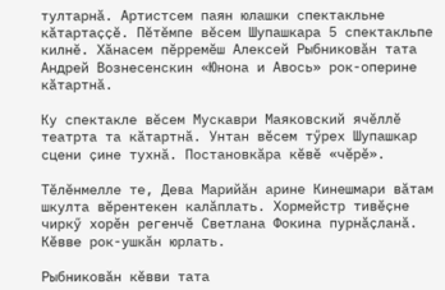тултарнӑ. Артистсем паян юлашки спектакльне кӑтартаҫҫӗ. Пӗтӗмпе вӗсем Шупашкара 5 спектакльпе килнӗ. Хӑнасем пӗрремӗш Алексей Рыбниковӑн тата Андрей Вознесенскин «Юнона и Авось» рок-оперине кӑтартнӑ.

Ку спектакле вӗсем Мускаври Маяковский ячӗллӗ театрта та кӑтартнӑ. Унтан вӗсем тӳрех Шупашкар сцени ҫине тухнӑ. Постановкӑра кӗвӗ «чӗрӗ».

Тӗлӗнмелле те, Дева Марийӑн арине Кинешмари вӑтам шкулта вӗрентекен калӑплать. Хормейстр тивӗҫне чиркӳ хорӗн регенчӗ Светлана Фокина пурнӑҫланӑ. Кӗвве рок-ушкӑн юрлать.

Рыбниковӑн кӗвви тата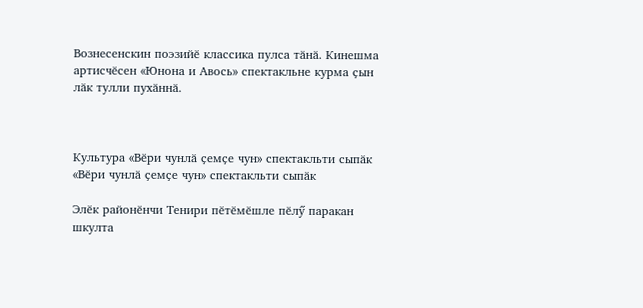Вознесенскин поэзийӗ классика пулса тӑнӑ. Кинешма артисчӗсен «Юнона и Авось» спектакльне курма ҫын лӑк тулли пухӑннӑ.



Культура «Вӗри чунлӑ ҫемҫе чун» спектакльти сыпӑк
«Вӗри чунлӑ ҫемҫе чун» спектакльти сыпӑк

Элӗк районӗнчи Тенири пӗтӗмӗшле пӗлӳ паракан шкулта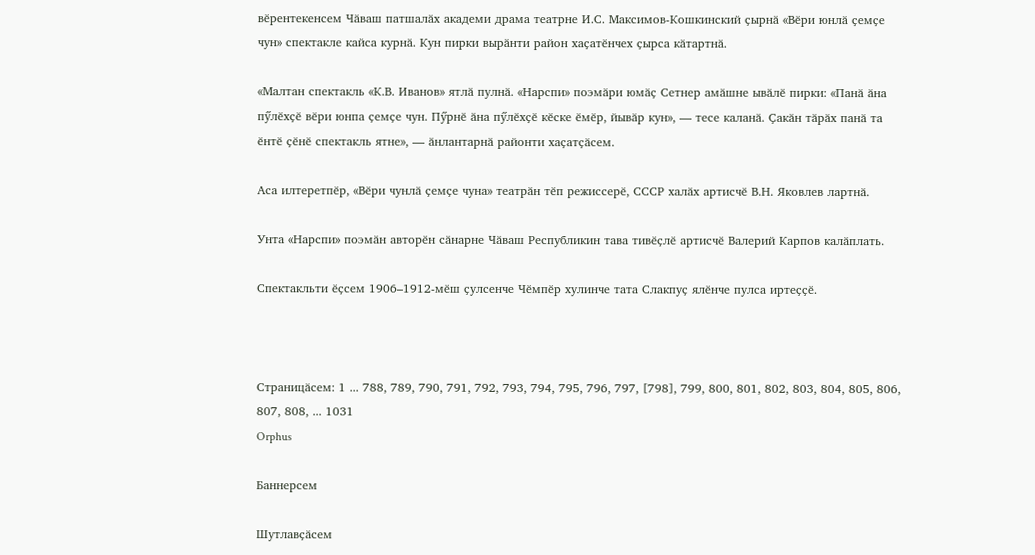вӗрентекенсем Чӑваш патшалӑх академи драма театрне И.С. Максимов-Кошкинский ҫырнӑ «Вӗри юнлӑ ҫемҫе чун» спектакле кайса курнӑ. Кун пирки вырӑнти район хаҫатӗнчех ҫырса кӑтартнӑ.

«Малтан спектакль «К.В. Иванов» ятлӑ пулнӑ. «Нарспи» поэмӑри юмӑҫ Сетнер амӑшне ывӑлӗ пирки: «Панӑ ӑна пӳлӗхҫӗ вӗри юнпа ҫемҫе чун. Пӳрнӗ ӑна пӳлӗхҫӗ кӗске ӗмӗр, йывӑр кун», — тесе каланӑ. Ҫакӑн тӑрӑх панӑ та ӗнтӗ ҫӗнӗ спектакль ятне», — ӑнлантарнӑ районти хаҫатҫӑсем.

Аса илтеретпӗр, «Вӗри чунлӑ ҫемҫе чуна» театрӑн тӗп режиссерӗ, СССР халӑх артисчӗ В.Н. Яковлев лартнӑ.

Унта «Нарспи» поэмӑн авторӗн сӑнарне Чӑваш Республикин тава тивӗҫлӗ артисчӗ Валерий Карпов калӑплать.

Спектакльти ӗҫсем 1906–1912-мӗш ҫулсенче Чӗмпӗр хулинче тата Слакпуҫ ялӗнче пулса иртеҫҫӗ.



Страницӑсем: 1 ... 788, 789, 790, 791, 792, 793, 794, 795, 796, 797, [798], 799, 800, 801, 802, 803, 804, 805, 806, 807, 808, ... 1031
Orphus

Баннерсем

Шутлавҫӑсем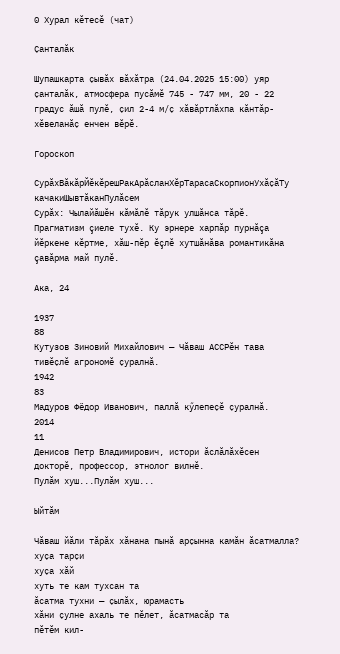0 Хурал кӗтесӗ (чат)

Ҫанталӑк

Шупашкарта ҫывӑх вӑхӑтра (24.04.2025 15:00) уяр ҫанталӑк, атмосфера пусӑмӗ 745 - 747 мм, 20 - 22 градус ӑшӑ пулӗ, ҫил 2-4 м/ҫ хӑвӑртлӑхпа кӑнтӑр-хӗвеланӑҫ енчен вӗрӗ.

Гороскоп

СурӑхВӑкӑрЙӗкӗрешРакАрӑсланХӗрТарасаСкорпионУхӑҫӑТу качакиШывтӑканПулӑсем
Сурӑх: Чылайăшĕн кăмăлĕ тăрук улшăнса тăрĕ. Прагматизм çиеле тухĕ. Ку эрнере харпăр пурнăçа йĕркене кĕртме, хăш-пĕр ĕçлĕ хутшăнăва романтикăна çавăрма май пулĕ.

Ака, 24

1937
88
Кутузов Зиновий Михайлович — Чӑваш АССРӗн тава тивӗҫлӗ агрономӗ ҫуралнӑ.
1942
83
Мадуров Фёдор Иванович, паллӑ кӳлепеҫӗ ҫуралнӑ.
2014
11
Денисов Петр Владимирович, истори ӑслӑлӑхӗсен докторӗ, профессор, этнолог вилнӗ.
Пулӑм хуш...Пулӑм хуш...

Ыйтӑм

Чӑваш йӑли тӑрӑх хӑнана пынӑ арҫынна камӑн ӑсатмалла?
хуҫа тарҫи
хуҫа хӑй
хуть те кам тухсан та
ӑсатма тухни — ҫылӑх, юрамасть
хӑни ҫулне ахаль те пӗлет, ӑсатмасӑр та
пӗтӗм кил-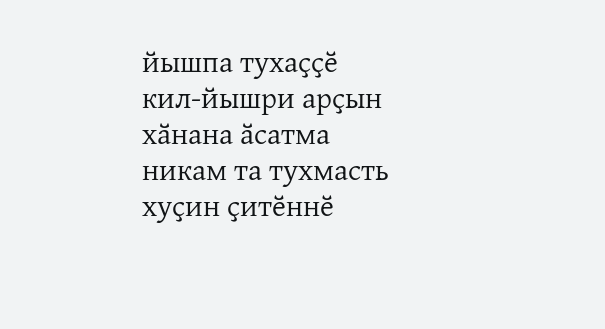йышпа тухаҫҫӗ
кил-йышри арҫын
хӑнана ӑсатма никам та тухмасть
хуҫин ҫитӗннӗ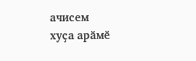ачисем
хуҫа арӑмӗ